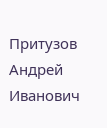Притузов Андрей Иванович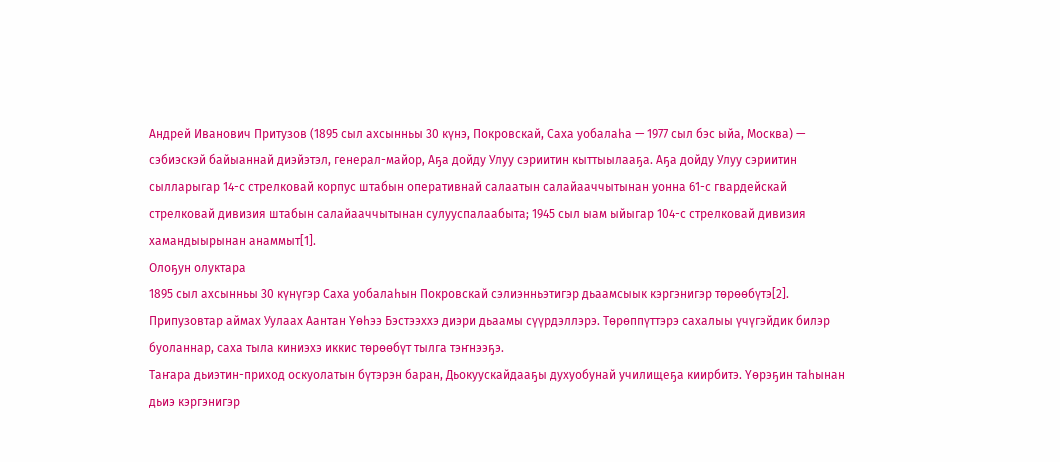Андрей Иванович Притузов (1895 сыл ахсынньы 30 күнэ, Покровскай, Саха уобалаһа — 1977 сыл бэс ыйа, Москва) — сэбиэскэй байыаннай диэйэтэл, генерал-майор, Аҕа дойду Улуу сэриитин кыттыылааҕа. Аҕа дойду Улуу сэриитин сылларыгар 14-с стрелковай корпус штабын оперативнай салаатын салайааччытынан уонна 61-с гвардейскай стрелковай дивизия штабын салайааччытынан сулууспалаабыта; 1945 сыл ыам ыйыгар 104-с стрелковай дивизия хамандыырынан анаммыт[1].
Олоҕун олуктара
1895 сыл ахсынньы 30 күнүгэр Саха уобалаһын Покровскай сэлиэнньэтигэр дьаамсыык кэргэнигэр төрөөбүтэ[2]. Припузовтар аймах Уулаах Аантан Үөһээ Бэстээххэ диэри дьаамы сүүрдэллэрэ. Төрөппүттэрэ сахалыы үчүгэйдик билэр буоланнар, саха тыла киниэхэ иккис төрөөбүт тылга тэҥнээҕэ.
Таҥара дьиэтин-приход оскуолатын бүтэрэн баран, Дьокуускайдааҕы духуобунай училищеҕа киирбитэ. Үөрэҕин таһынан дьиэ кэргэнигэр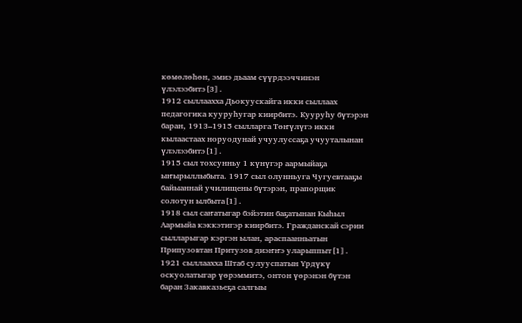көмөлөһөн, эмиэ дьаам сүүрдээччинэн үлэлээбитэ[3].
1912 сыллаахха Дьокуускайга икки сыллаах педагогика кууруһугар киирбитэ. Кууруһу бүтэрэн баран, 1913–1915 сылларга Төҥүлүгэ икки кылаастаах норуодунай учуулуссаҕа учууталынан үлэлээбитэ[1].
1915 сыл тохсунньу 1 күнүгэр аармыйаҕа ыҥырыллыбыта. 1917 сыл олунньуга Чугуевтааҕы байыаннай училищены бүтэрэн, прапорщик солотун ылбыта[1].
1918 сыл саҥатыгар бэйэтин баҕатынан Кыһыл Аармыйа кэккэтигэр киирбитэ. Гражданскай сэрии сылларыгар кэргэн ылан, араспаанньатын Припузовтан Притузов диэҥҥэ уларыппыт[1].
1921 сыллаахха Штаб сулууспатын Үрдүкү оскуолатыгар үөрэммитэ, онтон үөрэнэн бүтэн баран Закавказьеҕа салгыы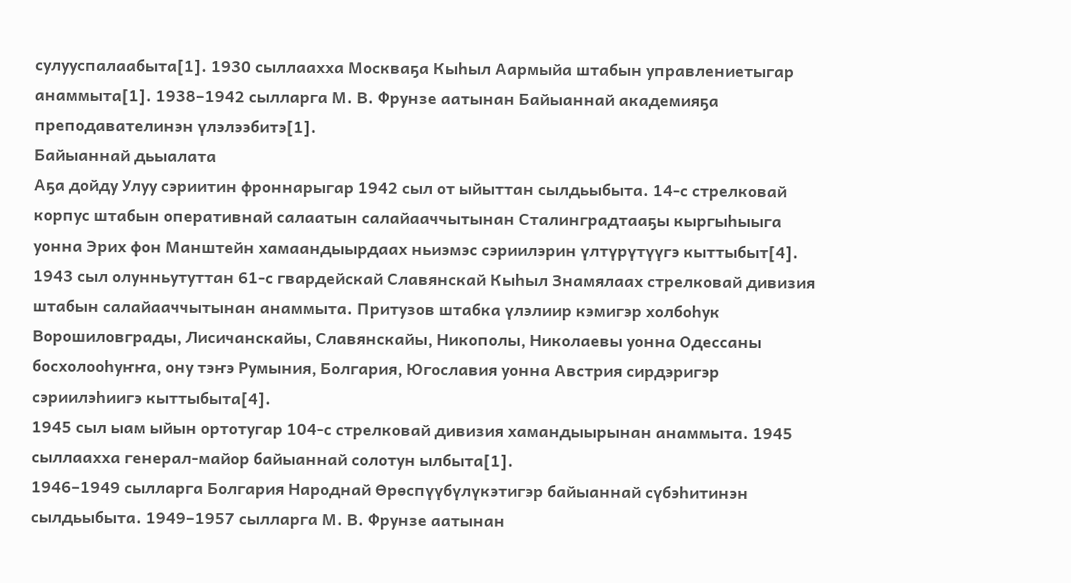сулууспалаабыта[1]. 1930 сыллаахха Москваҕа Кыһыл Аармыйа штабын управлениетыгар анаммыта[1]. 1938–1942 сылларга М. В. Фрунзе аатынан Байыаннай академияҕа преподавателинэн үлэлээбитэ[1].
Байыаннай дьыалата
Аҕа дойду Улуу сэриитин фроннарыгар 1942 сыл от ыйыттан сылдьыбыта. 14-с стрелковай корпус штабын оперативнай салаатын салайааччытынан Сталинградтааҕы кыргыһыыга уонна Эрих фон Манштейн хамаандыырдаах ньиэмэс сэриилэрин үлтүрүтүүгэ кыттыбыт[4].
1943 сыл олунньутуттан 61-с гвардейскай Славянскай Кыһыл Знамялаах стрелковай дивизия штабын салайааччытынан анаммыта. Притузов штабка үлэлиир кэмигэр холбоһук Ворошиловграды, Лисичанскайы, Славянскайы, Никополы, Николаевы уонна Одессаны босхолооһуҥҥа, ону тэҥэ Румыния, Болгария, Югославия уонна Австрия сирдэригэр сэриилэһиигэ кыттыбыта[4].
1945 сыл ыам ыйын ортотугар 104-с стрелковай дивизия хамандыырынан анаммыта. 1945 сыллаахха генерал-майор байыаннай солотун ылбыта[1].
1946–1949 сылларга Болгария Народнай Өрөспүүбүлүкэтигэр байыаннай сүбэһитинэн сылдьыбыта. 1949–1957 сылларга М. В. Фрунзе аатынан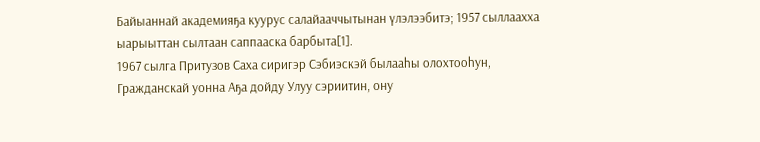Байыаннай академияҕа куурус салайааччытынан үлэлээбитэ; 1957 сыллаахха ыарыыттан сылтаан саппааска барбыта[1].
1967 сылга Притузов Саха сиригэр Сэбиэскэй былааһы олохтооһун, Гражданскай уонна Аҕа дойду Улуу сэриитин, ону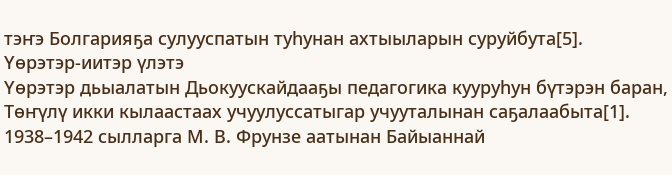тэҥэ Болгарияҕа сулууспатын туһунан ахтыыларын суруйбута[5].
Үөрэтэр-иитэр үлэтэ
Үөрэтэр дьыалатын Дьокуускайдааҕы педагогика кууруһун бүтэрэн баран, Төҥүлү икки кылаастаах учуулуссатыгар учууталынан саҕалаабыта[1].
1938–1942 сылларга М. В. Фрунзе аатынан Байыаннай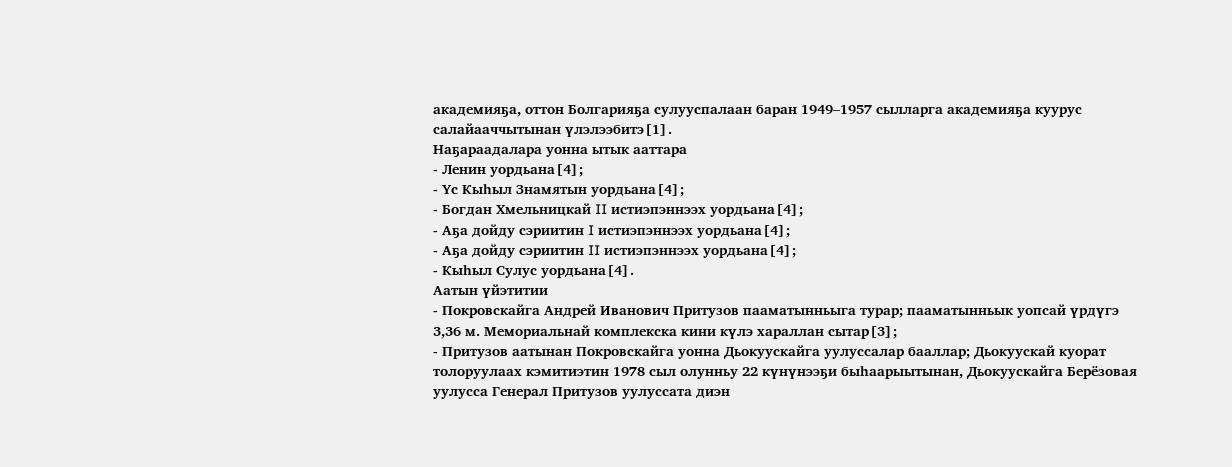академияҕа, оттон Болгарияҕа сулууспалаан баран 1949–1957 сылларга академияҕа куурус салайааччытынан үлэлээбитэ[1].
Наҕараадалара уонна ытык ааттара
- Ленин уордьана[4];
- Үс Кыһыл Знамятын уордьана[4];
- Богдан Хмельницкай II истиэпэннээх уордьана[4];
- Аҕа дойду сэриитин I истиэпэннээх уордьана[4];
- Аҕа дойду сэриитин II истиэпэннээх уордьана[4];
- Кыһыл Сулус уордьана[4].
Аатын үйэтитии
- Покровскайга Андрей Иванович Притузов пааматынньыга турар; пааматынньык уопсай үрдүгэ 3,36 м. Мемориальнай комплекска кини күлэ хараллан сытар[3];
- Притузов аатынан Покровскайга уонна Дьокуускайга уулуссалар бааллар; Дьокуускай куорат толоруулаах кэмитиэтин 1978 сыл олунньу 22 күнүнээҕи быһаарыытынан, Дьокуускайга Берёзовая уулусса Генерал Притузов уулуссата диэн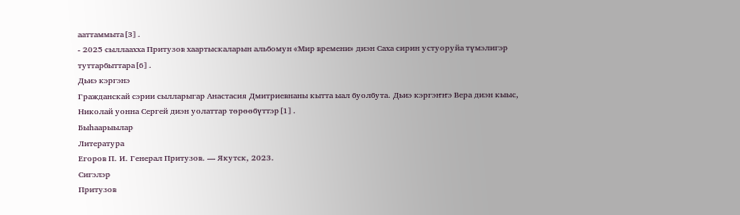ааттаммыта[3].
- 2025 сыллаахха Притузов хаартыскаларын альбомун «Мир времени» диэн Саха сирин устуоруйа түмэлигэр туттарбыттара[6].
Дьиэ кэргэнэ
Гражданскай сэрии сылларыгар Анастасия Дмитриевнаны кытта ыал буолбута. Дьиэ кэргэҥҥэ Вера диэн кыыс, Николай уонна Сергей диэн уолаттар төрөөбүттэр[1].
Быһаарыылар
Литература
Егоров П. И. Генерал Притузов. — Якутск, 2023.
Сигэлэр
Притузов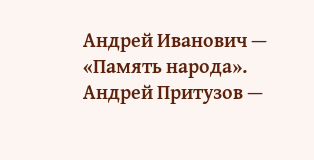Андрей Иванович — «Память народа». Андрей Притузов —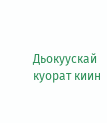Дьокуускай куорат киин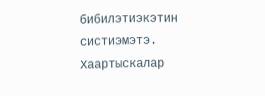бибилэтиэкэтин систиэмэтэ. Хаартыскалар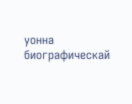уонна биографическай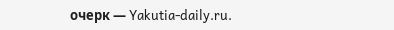очерк — Yakutia-daily.ru.